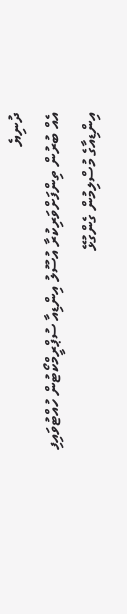ދުނިޔެ
އެއް ބުރުން ތިންފަށްވަރިކުރާ އުސޫލު އިންޑިއާ ސުޕްރީމްކޯޓުން ހުއްޓުވައިފި
އިންޑިއާގެ މުސްލިމުން ގެންގުޅޭ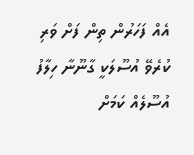އެއް ފަހަރުން ތިން ފަށް ވަރި ކުރެވޭ އުސޫލަކީ ގާނޫނާ ހިލާފު އުސޫލެއް ކަމަށް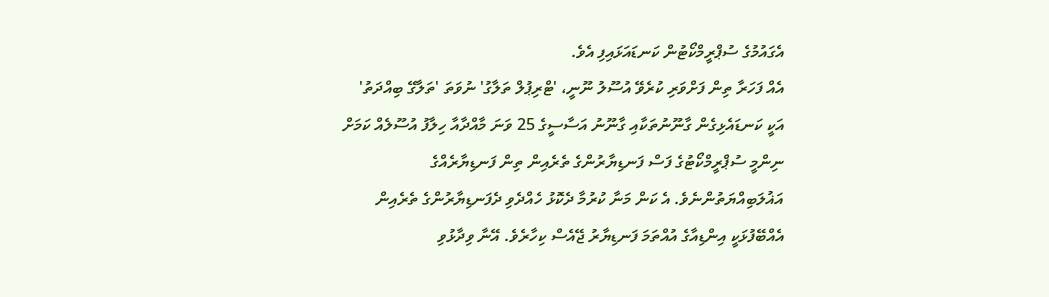އެގައުމުގެ ސުޕްރީމްކޯޓުން ކަނޑައަޅައިފި އެވެ.
އެއް ފަހަރާ ތިން ފަށްވަރި ކުރެވޭ އުސޫލު ނޫނީ، 'ޓްރިޕުލް ތަލާގު' ނުވަތަ 'ތަލާގޭ ބިއްދަތު' އަކީ ކަނޑައެޅިގެން ގާނޫނުތަކާއި ގާނޫނު އަސާސީގެ 25 ވަނަ މާއްދާއާ ހިލާފު އުސޫލެއް ކަމަށް ނިންމީ ސުޕްރީމްކޯޓުގެ ފަސް ފަނޑިޔާރުންގެ ތެރެއިން ތިން ފަނޑިޔާރެއްގެ އަޣުލަބިއްޔަތުންނެވެ. އެ ކަން މަނާ ކުރުމާ ދެކޮޅު ހެއްދެވި ދެފަނޑިޔާރުންގެ ތެރެއިން އެއްބޭފުޅަކީ އިންޑިއާގެ އުއްތަމަ ފަނޑިޔާރު ޖޭއެސް ކިހާރެވެ. އޭނާ ވިދާޅުވި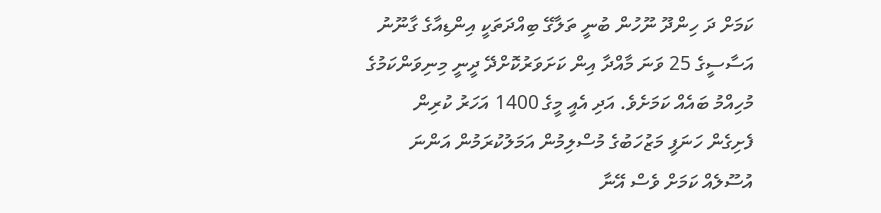ކަމަށް ދަ ހިންދޫ ނޫހުން ބުނީ ތަލާގޭ ބިއްދަތަކީ އިންޑިއާގެ ގާނޫނު އަސާސީގެ 25 ވަނަ މާއްދާ އިން ކަށަވަރުކޮށްދޭ ދީނީ މިނިވަންކަމުގެ މުހިއްމު ބައެއް ކަމަށެވެ. އަދި އެއީ މީގެ 1400 އަހަރު ކުރިން ފެށިގެން ހަނަފީ މަޒުހަބުގެ މުސްލިމުން އަމަލުކުރަމުން އަންނަ އުސޫލެއް ކަމަށް ވެސް އޭނާ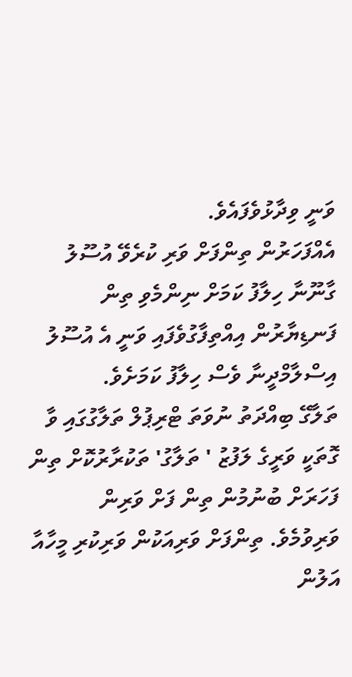ވަނީ ވިދާޅުވެފައެވެ.
އެއްފަހަރުން ތިންފަށް ވަރި ކުރެވޭ އުސޫލު ގާނޫނާ ހިލާފު ކަމަށް ނިންމެވި ތިން ފަނޑިޔާރުން އިއްތިފާގުވެފައި ވަނީ އެ އުސޫލު އިސްލާމްދީނާ ވެސް ހިލާފު ކަމަށެވެ.
ތަލާގޭ ބިއްދަތު ނުވަތަ ޓްރިޕުލް ތަލާގުގައި ވާ ގޮތަކީ ވަރީގެ ލަފުޒު ' ތަލާގު' ތަކުރާރުކޮށް ތިން ފަހަރަށް ބުނުމުން ތިން ފަށް ވަރިން ވަރިވުމެވެ. ތިންފަށް ވަރިއަކުން ވަރިކުރި މީހާއާ އަލުން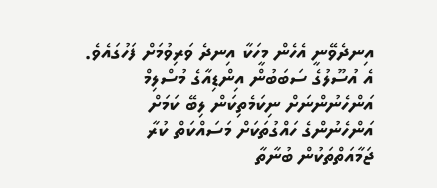އިނދެވޭނީ އެހެން މީހަކާ އިނދެ ވަރިވުމަށް ފަހުގައެވެ.
އެ އުސޫލުގެ ސަބަބުން އިންޑިއާގެ މުސްލިމް އަންހެނުންނަށް ނިކަމެތިކަން ލިބޭ ކަމަށް އަންހެނުންގެ ހައްގުތަކަށް މަސައްކަތް ކުރާ ޖަމާއަތްތަކުން ބުނާތާ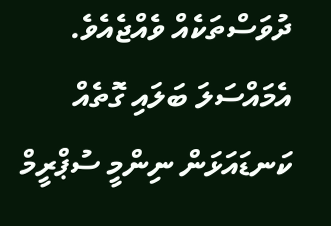ދުވަސްތަކެއް ވެއްޖެއެވެ. އެމައްސަލަ ބަލައި ގޮތެއް ކަނޑައަޅަން ނިންމީ ސުޕްރީމް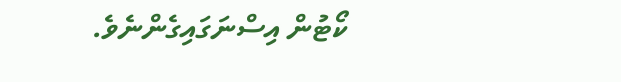ކޯޓުން އިސްނަގައިގެންނެވެ.